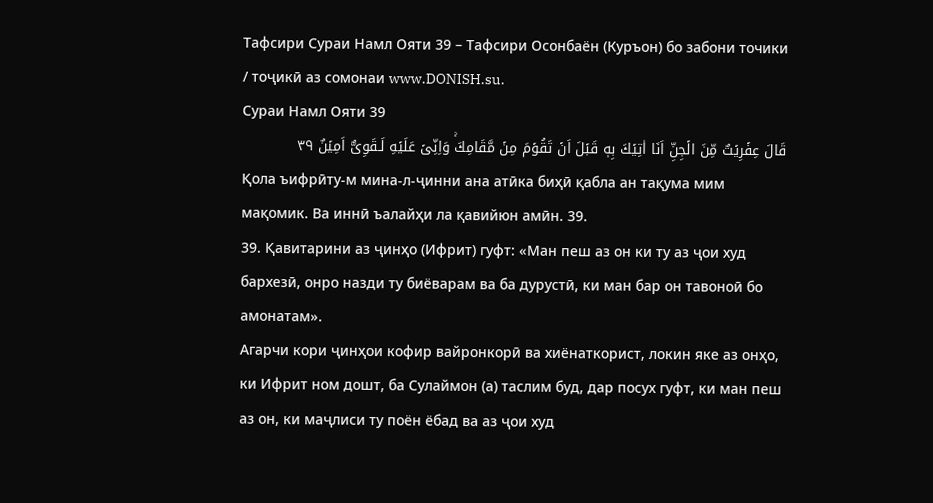Тафсири Сураи Намл Ояти 39 – Тафсири Осонбаён (Куръон) бо забони точики / тоҷикӣ аз сомонаи www.DONISH.su.
Сураи Намл Ояти 39
قَالَ عِفۡرِيۡتٌ مِّنَ الۡجِنِّ اَنَا اٰتِيۡكَ بِهٖ قَبۡلَ اَنۡ تَقُوۡمَ مِنۡ مَّقَامِكَۚ وَاِنِّىۡ عَلَيۡهِ لَـقَوِىٌّ اَمِيۡنٌ ٣٩
Қола ъифрӣту-м мина-л-ҷинни ана атӣка биҳӣ қабла ан тақума мим мақомик. Ва иннӣ ъалайҳи ла қавийюн амӣн. 39.
39. Қавитарини аз ҷинҳо (Ифрит) гуфт: «Ман пеш аз он ки ту аз ҷои худ бархезӣ, онро назди ту биёварам ва ба дурустӣ, ки ман бар он тавоноӣ бо амонатам».
Агарчи кори ҷинҳои кофир вайронкорӣ ва хиёнаткорист, локин яке аз онҳо, ки Ифрит ном дошт, ба Сулаймон (а) таслим буд, дар посух гуфт, ки ман пеш аз он, ки маҷлиси ту поён ёбад ва аз ҷои худ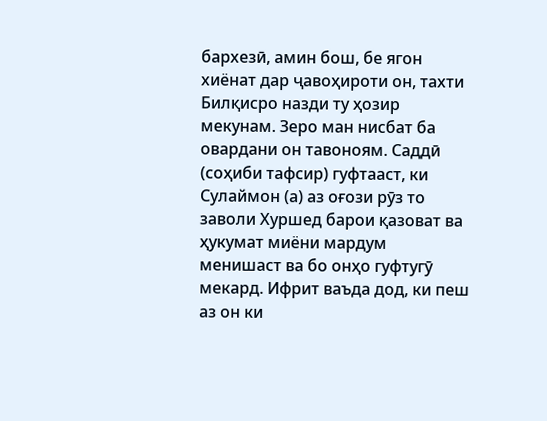бархезӣ, амин бош, бе ягон хиёнат дар ҷавоҳироти он, тахти Билқисро назди ту ҳозир мекунам. Зеро ман нисбат ба овардани он тавоноям. Саддӣ (соҳиби тафсир) гуфтааст, ки Сулаймон (а) аз оғози рӯз то заволи Хуршед барои қазоват ва ҳукумат миёни мардум менишаст ва бо онҳо гуфтугӯ мекард. Ифрит ваъда дод, ки пеш аз он ки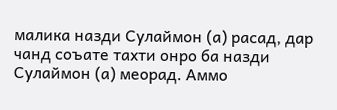малика назди Сулаймон (а) расад, дар чанд соъате тахти онро ба назди Сулаймон (а) меорад. Аммо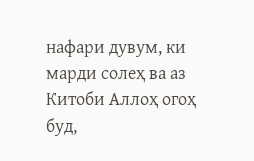нафари дувум, ки марди солеҳ ва аз Китоби Аллоҳ огоҳ буд,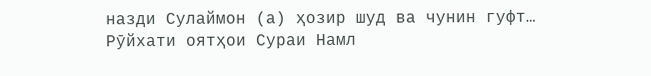назди Сулаймон (а) ҳозир шуд ва чунин гуфт…
Рӯйхати оятҳои Сураи Намл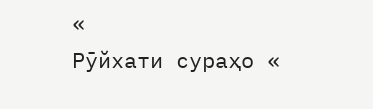«
Рӯйхати сураҳо «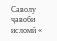Саволу ҷавоби исломӣ «